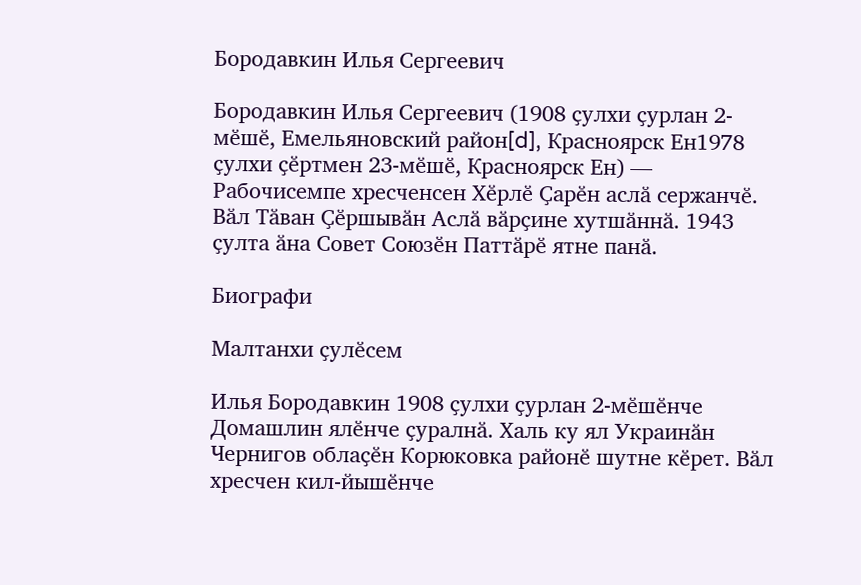Бородавкин Илья Сергеевич

Бородавкин Илья Сергеевич (1908 ҫулхи ҫурлан 2-мӗшӗ, Емельяновский район[d], Красноярск Ен1978 ҫулхи ҫӗртмен 23-мӗшӗ, Красноярск Ен) — Рабочисемпе хресченсен Хӗрлӗ Ҫарӗн аслӑ сержанчӗ. Вӑл Тӑван Ҫӗршывӑн Аслӑ вӑрҫине хутшӑннӑ. 1943 ҫулта ӑна Совет Союзӗн Паттӑрӗ ятне панӑ.

Биографи

Малтанхи ҫулӗсем

Илья Бородавкин 1908 ҫулхи ҫурлан 2-мӗшӗнче Домашлин ялӗнче ҫуралнӑ. Халь ку ял Украинӑн Чернигов облаҫӗн Корюковка районӗ шутне кӗрет. Вӑл хресчен кил-йышӗнче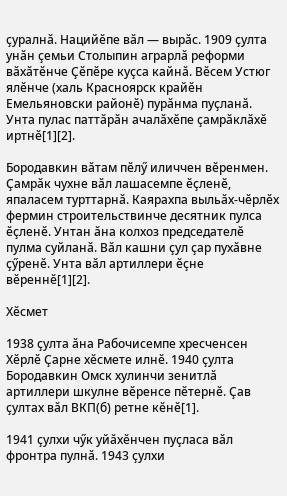ҫуралнӑ. Нацийӗпе вӑл — вырӑс. 1909 ҫулта унӑн ҫемьи Столыпин аграрлӑ реформи вӑхӑтӗнче Ҫӗпӗре куҫса кайнӑ. Вӗсем Устюг ялӗнче (халь Красноярск крайӗн Емельяновски районӗ) пурӑнма пуҫланӑ. Унта пулас паттӑрӑн ачалӑхӗпе ҫамрӑклӑхӗ иртнӗ[1][2].

Бородавкин вӑтам пӗлӳ иличчен вӗренмен. Ҫамрӑк чухне вӑл лашасемпе ӗҫленӗ, япаласем турттарнӑ. Каярахпа выльӑх-чӗрлӗх фермин строительствинче десятник пулса ӗҫленӗ. Унтан ӑна колхоз председателӗ пулма суйланӑ. Вӑл кашни ҫул ҫар пухӑвне ҫӳренӗ. Унта вӑл артиллери ӗҫне вӗреннӗ[1][2].

Хӗсмет

1938 ҫулта ӑна Рабочисемпе хресченсен Хӗрлӗ Ҫарне хӗсмете илнӗ. 1940 ҫулта Бородавкин Омск хулинчи зенитлӑ артиллери шкулне вӗренсе пӗтернӗ. Ҫав ҫултах вӑл ВКП(б) ретне кӗнӗ[1].

1941 ҫулхи чӳк уйӑхӗнчен пуҫласа вӑл фронтра пулнӑ. 1943 ҫулхи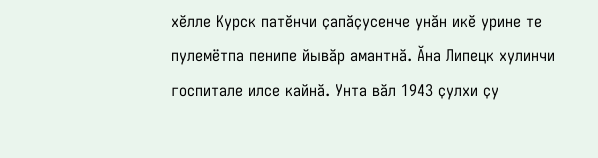хӗлле Курск патӗнчи ҫапӑҫусенче унӑн икӗ урине те пулемётпа пенипе йывӑр амантнӑ. Ӑна Липецк хулинчи госпитале илсе кайнӑ. Унта вӑл 1943 ҫулхи ҫу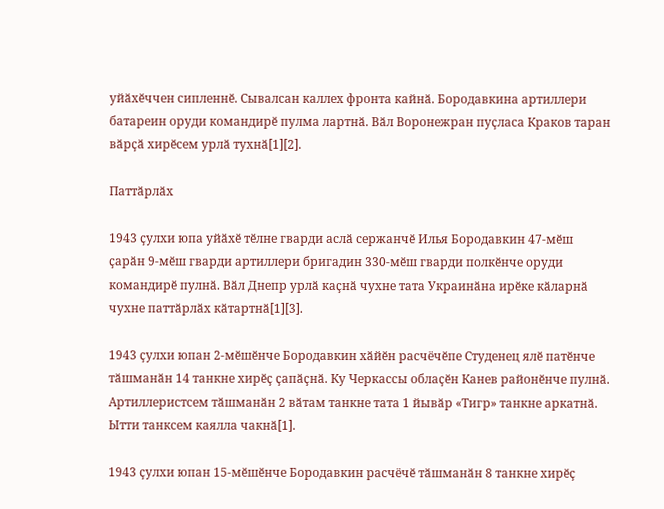уйӑхӗччен сипленнӗ. Сывалсан каллех фронта кайнӑ. Бородавкина артиллери батареин оруди командирӗ пулма лартнӑ. Вӑл Воронежран пуҫласа Краков таран вӑрҫӑ хирӗсем урлӑ тухнӑ[1][2].

Паттӑрлӑх

1943 ҫулхи юпа уйӑхӗ тӗлне гварди аслӑ сержанчӗ Илья Бородавкин 47-мӗш ҫарӑн 9-мӗш гварди артиллери бригадин 330-мӗш гварди полкӗнче оруди командирӗ пулнӑ. Вӑл Днепр урлӑ каҫнӑ чухне тата Украинӑна ирӗке кӑларнӑ чухне паттӑрлӑх кӑтартнӑ[1][3].

1943 ҫулхи юпан 2-мӗшӗнче Бородавкин хӑйӗн расчёчӗпе Студенец ялӗ патӗнче тӑшманӑн 14 танкне хирӗҫ ҫапӑҫнӑ. Ку Черкассы облаҫӗн Канев районӗнче пулнӑ. Артиллеристсем тӑшманӑн 2 вӑтам танкне тата 1 йывӑр «Тигр» танкне аркатнӑ. Ытти танксем каялла чакнӑ[1].

1943 ҫулхи юпан 15-мӗшӗнче Бородавкин расчёчӗ тӑшманӑн 8 танкне хирӗҫ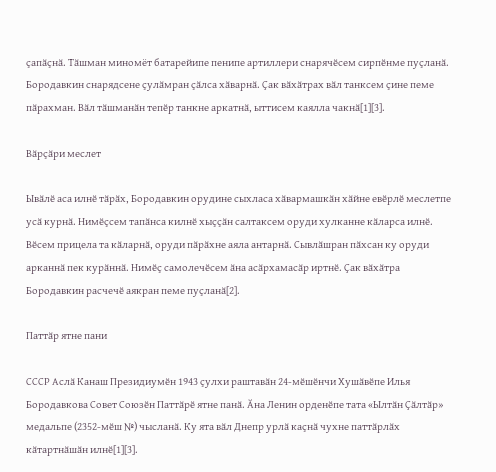ҫапӑҫнӑ. Тӑшман миномёт батарейипе пенипе артиллери снарячӗсем сирпӗнме пуҫланӑ. Бородавкин снарядсене ҫулӑмран ҫӑлса хӑварнӑ. Ҫак вӑхӑтрах вӑл танксем ҫине пеме пӑрахман. Вӑл тӑшманӑн тепӗр танкне аркатнӑ, ыттисем каялла чакнӑ[1][3].

Вӑрҫӑри меслет

Ывӑлӗ аса илнӗ тӑрӑх, Бородавкин орудине сыхласа хӑвармашкӑн хӑйне евӗрлӗ меслетпе усӑ курнӑ. Нимӗҫсем тапӑнса килнӗ хыҫҫӑн салтаксем оруди хулканне кӑларса илнӗ. Вӗсем прицела та кӑларнӑ, оруди пӑрӑхне аяла антарнӑ. Сывлӑшран пӑхсан ку оруди арканнӑ пек курӑннӑ. Нимӗҫ самолечӗсем ӑна асӑрхамасӑр иртнӗ. Ҫак вӑхӑтра Бородавкин расчечӗ аякран пеме пуҫланӑ[2].

Паттӑр ятне пани

СССР Аслӑ Канаш Президиумӗн 1943 ҫулхи раштавӑн 24-мӗшӗнчи Хушӑвӗпе Илья Бородавкова Совет Союзӗн Паттӑрӗ ятне панӑ. Ӑна Ленин орденӗпе тата «Ылтӑн Ҫӑлтӑр» медальпе (2352-мӗш №) чысланӑ. Ку ята вӑл Днепр урлӑ каҫнӑ чухне паттӑрлӑх кӑтартнӑшӑн илнӗ[1][3].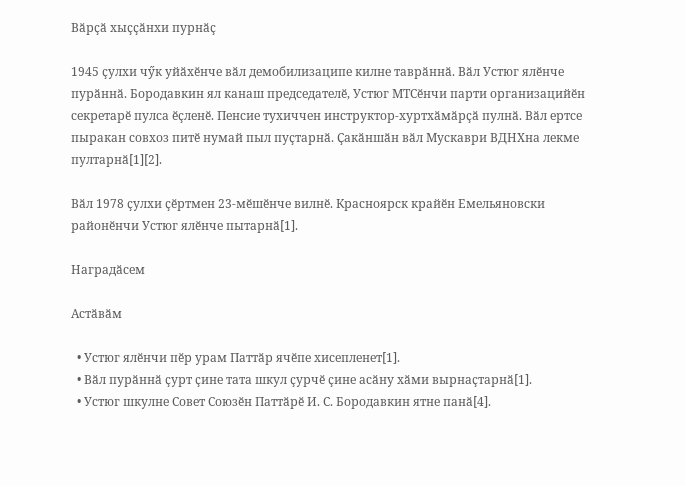Вӑрҫӑ хыҫҫӑнхи пурнӑҫ

1945 ҫулхи чӳк уйӑхӗнче вӑл демобилизаципе килне таврӑннӑ. Вӑл Устюг ялӗнче пурӑннӑ. Бородавкин ял канаш председателӗ, Устюг МТСӗнчи парти организацийӗн секретарӗ пулса ӗҫленӗ. Пенсие тухиччен инструктор-хуртхӑмӑрҫӑ пулнӑ. Вӑл ертсе пыракан совхоз питӗ нумай пыл пуҫтарнӑ. Ҫакӑншӑн вӑл Мускаври ВДНХна лекме пултарнӑ[1][2].

Вӑл 1978 ҫулхи ҫӗртмен 23-мӗшӗнче вилнӗ. Красноярск крайӗн Емельяновски районӗнчи Устюг ялӗнче пытарнӑ[1].

Наградӑсем

Астӑвӑм

  • Устюг ялӗнчи пӗр урам Паттӑр ячӗпе хисепленет[1].
  • Вӑл пурӑннӑ ҫурт ҫине тата шкул ҫурчӗ ҫине асӑну хӑми вырнаҫтарнӑ[1].
  • Устюг шкулне Совет Союзӗн Паттӑрӗ И. С. Бородавкин ятне панӑ[4].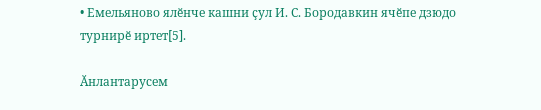• Емельяново ялӗнче кашни ҫул И. С. Бородавкин ячӗпе дзюдо турнирӗ иртет[5].

Ӑнлантарусем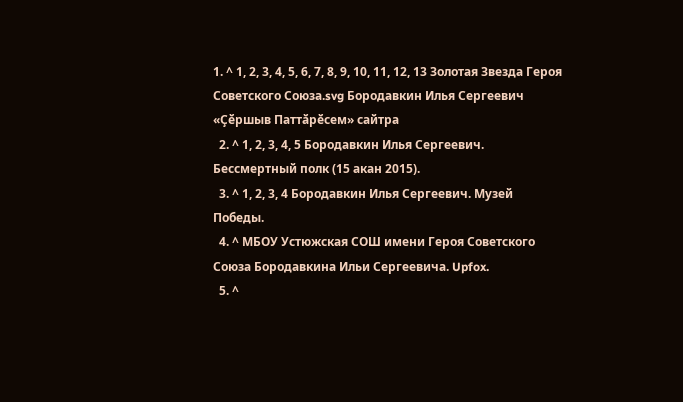1. ^ 1, 2, 3, 4, 5, 6, 7, 8, 9, 10, 11, 12, 13 Золотая Звезда Героя Советского Союза.svg Бородавкин Илья Сергеевич «Ҫӗршыв Паттӑрӗсем» сайтра
  2. ^ 1, 2, 3, 4, 5 Бородавкин Илья Сергеевич. Бессмертный полк (15 акан 2015).
  3. ^ 1, 2, 3, 4 Бородавкин Илья Сергеевич. Музей Победы.
  4. ^ МБОУ Устюжская СОШ имени Героя Советского Союза Бородавкина Ильи Сергеевича. Upfox.
  5. ^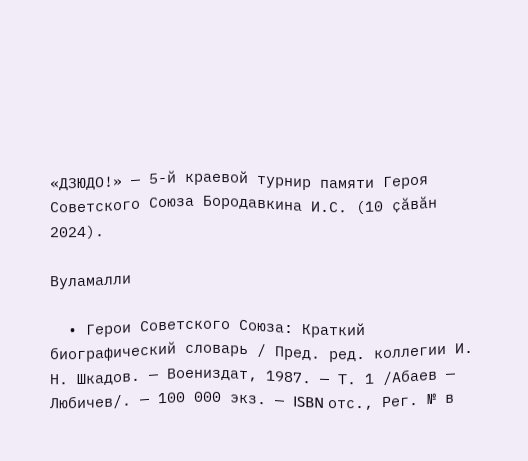«ДЗЮДО!» — 5-й краевой турнир памяти Героя Советского Союза Бородавкина И.С. (10 ҫӑвӑн 2024).

Вуламалли

  • Герои Советского Союза: Краткий биографический словарь / Пред. ред. коллегии И. Н. Шкадов. — Воениздат, 1987. — Т. 1 /Абаев — Любичев/. — 100 000 экз. — ISBN отс., Рег. № в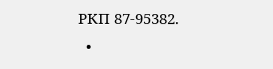РКП 87-95382.
  •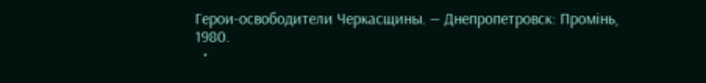Герои-освободители Черкасщины. — Днепропетровск: Промінь, 1980.
  •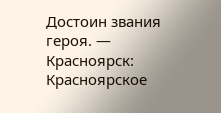Достоин звания героя. — Красноярск: Красноярское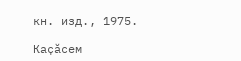кн. изд., 1975.

Каҫӑсем